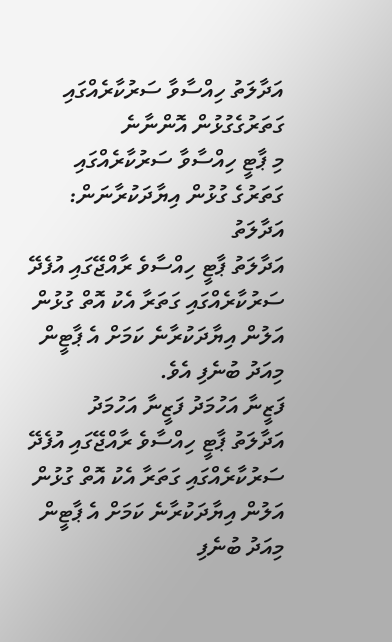އަދާލަތު ހިއްސާވާ ސަރުކާރެއްގައި ގަތަރުގެގުޅުން އޮންނާނެ
މި ޕާޓީ ހިއްސާވާ ސަރުކާރެއްގައި ގަތަރުގެ ގުޅުން އިޔާދަކުރާނަން: އަދާލަތު
އަދާލަތު ޕާޓީ ހިއްސާވެ ރާއްޖޭގައި އުފެދޭ ސަރުކާރެއްގައި ގަތަރާ އެކު އޮތް ގުޅުން އަލުން އިޔާދަކުރާނެ ކަމަށް އެ ޕާޓީން މިއަދު ބުނެފި އެވެ.
ފަޒީނާ އަހުމަދު ފަޒީނާ އަހުމަދު
އަދާލަތު ޕާޓީ ހިއްސާވެ ރާއްޖޭގައި އުފެދޭ ސަރުކާރެއްގައި ގަތަރާ އެކު އޮތް ގުޅުން އަލުން އިޔާދަކުރާނެ ކަމަށް އެ ޕާޓީން މިއަދު ބުނެފި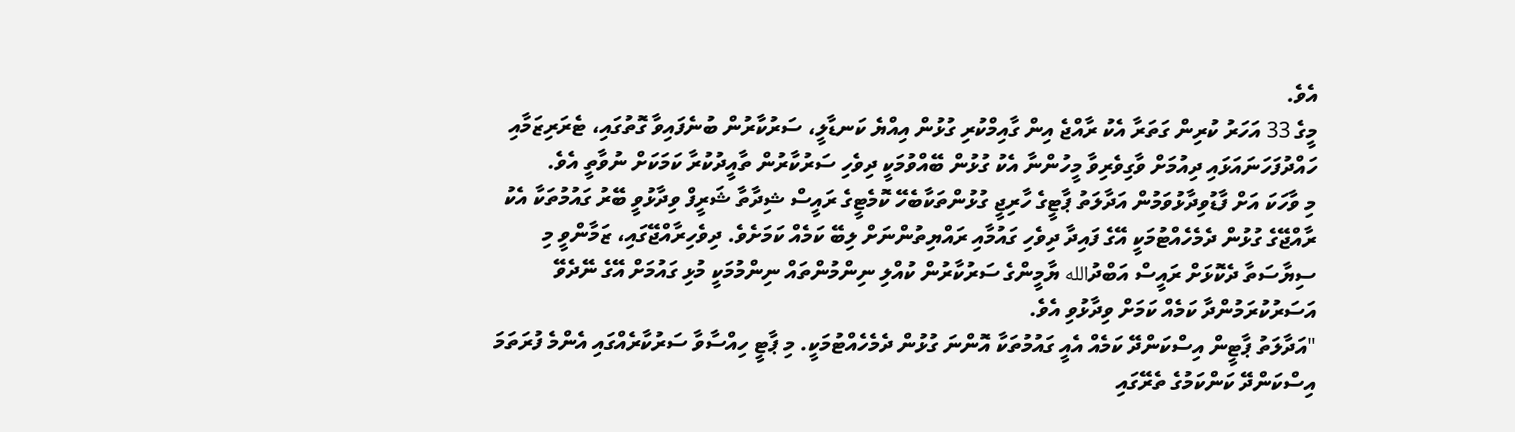އެވެ.
މީގެ 33 އަހަރު ކުރިން ގަތަރާ އެކު ރާއްޖެ އިން ގާއިމްކުރި ގުޅުން އިއްޔެ ކަނޑާލީ، ސަރުކާރުން ބުނެފައިވާ ގޮތުގައި، ޓެރަރިޒަމާއި ހައްދުފަހަނައަޅައި ދިއުމަށް ވާގިވެރިވާ މީހުންނާ އެކު ގުޅުން ބޭއްވުމަކީ ދިވެހި ސަރުކާރުން ތާއީދުކުރާ ކަމަކަށް ނުވާތީ އެވެ.
މި ވާހަކަ އަށް ފާޑުވިދާޅުވަމުން އަދާލަތު ޕާޓީގެ ހާރިޖީ ގުޅުންތަކާބެހޭ ކޮމެޓީގެ ރައީސް ޝިދާތާ ޝަރީފް ވިދާޅުވީ ބޭރު ގައުމުތަކާ އެކު ރާއްޖޭގެ ގުޅުން ދެމެހެއްޓުމަކީ އޭގެ ފައިދާ ދިވެހި ގައުމާއި ރައްޔިތުންނަށް ލިބޭ ކަމެއް ކަމަށެވެ. ދިވެހިރާއްޖޭގައި، ޒަމާންވީ މި ސިޔާސަތާ ދެކޮޅަށް ރައީސް އަބްދުالله ޔާމީންގެ ސަރުކާރުން ކުއްލި ނިންމުންތައް ނިންމުމަކީ މުޅި ގައުމަށް އޭގެ ނޭދެވޭ އަސަރުކުރަމުންދާ ކަމެއް ކަމަށް ވިދާޅުވި އެވެ.
"އަދާލަތު ޕާޓީން އިސްކަންދޭ ކަމެއް އެއީ ގައުމުތަކާ އޮންނަ ގުޅުން ދެމެހެއްޓުމަކީ. މި ޕާޓީ ހިއްސާވާ ސަރުކާރެއްގައި އެންމެ ފުރަތަމަ އިސްކަންދޭ ކަންކަމުގެ ތެރޭގައި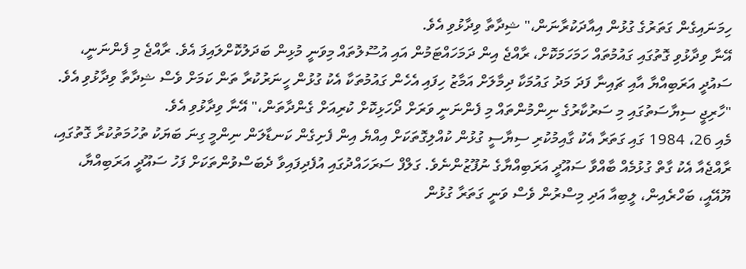ހިމަނައިގެން ގަތަރުގެ ގުޅުން އިއާދަކުރާނަން،" ޝިދާތާ ވިދާޅުވި އެވެ.
އޭނާ ވިދާޅުވި ގޮތުގައި ގައުމުތައް ހަމަހަމަކޮށް، ރާއްޖެ އިން ދަމަހައްޓަމުން އައި އުސޫލުތައް މިވަނީ މުޅިން ބަދަލުކޮށްލައިފަ އެވެ. ރާއްޖެ މި ފެންނަނީ، ސައުދީ އަރަބިއްޔާ އާއި ޗައިނާ ފަދަ މަދު ގައުމަކާ ދިމާލަށް އަމާޒު ހިފައި އެހެން ގައުމުތަކާ އެކު ގުޅުން ހީނަރުކުރާ ތަން ކަމަށް ވެސް ޝިދާތާ ވިދާޅުވި އެވެ.
"ހާރިޖީ ސިޔާސަތުގައި މި ސަރުކާރުގެ ނިންމުންތައް މި ފެންނަނީ ވަރަށް ދޯހަޅިކޮށް ކުރިއަށް ގެންދާތަން،" އޭނާ ވިދާޅުވި އެވެ.
މެއި 26، 1984 ގައި ގަތަރާ އެކު ގާއިމުކުރި ސިޔާސީ ގުޅުން ކުއްލިގޮތަކަށް އިއްޔެ އިން ފެށިގެން ކަނޑާލަން ނިންމީ ގިނަ ބަޔަކު ތުހުމަތުކުރާ ގޮތުގައި، ރާއްޖެއާ އެކު ގާތް ގުޅުމެއް ބާއްވާ ސައޫދީ އަރަބިއްޔާގެ ނުފޫޒުންނެވެ. ގަލްފް ސަރަހައްދުގައި އުފެދިފައިވާ ދެބަސްވުންތަކަށް ފަހު ސައޫދީ އަރަބިއްޔާ، ޔޫއޭއީ، ބަހްރެއިން، ލީބިއާ އަދި މިސްރުން ވެސް ވަނީ ގަތަރާ ގުޅުން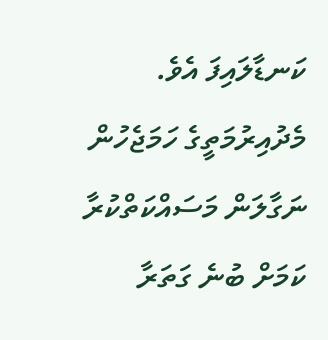ކަނޑާލައިފަ އެވެ.
މެދުއިރުމަތީގެ ހަމަޖެހުން ނަގާލަން މަސައްކަތްކުރާ ކަމަށް ބުނެ ގަތަރާ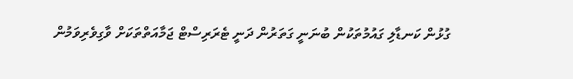ގުޅުން ކަނޑާލި ގައުމުތަކުން ބުނަނީ ގަތަރުން ދަނީ ޓެރަރިސްޓް ޖަމާއަތްތަކަށް ވާގިވެރިވަމުން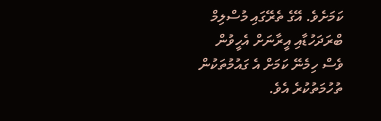ކަމަށެވެ. އޭގެ ތެރޭގައި މުސްލިމް ބްރަދަހުޑާއި އީރާނަށް އެހީވުން ވެސް ހިމެނޭ ކަމަށް އެ ގައުމުތަކުން ތުހުމަތުކުރެ އެވެ.